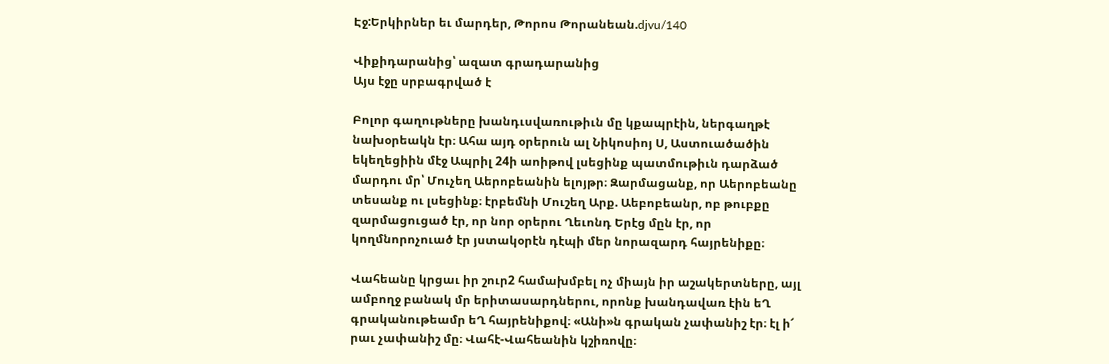Էջ:Երկիրներ եւ մարդեր, Թորոս Թորանեան.djvu/140

Վիքիդարանից՝ ազատ գրադարանից
Այս էջը սրբագրված է

Բոլոր գաղութները խանդւսվառութիւն մը կքապրէին, ներգաղթէ նախօրեակն էր։ Ահա այդ օրերուն ալ Նիկոսիոյ Ս, Աստուածածին եկեղեցիին մէջ Ապրիլ 24ի աոիթով լսեցինք պատմութիւն դարձած մարդու մր՝ Մուչեղ Աերոբեանին ելոյթր։ Զարմացանք, որ Աերոբեանը տեսանք ու լսեցինք։ էրբեմնի Մուշեղ Արք. Աեբոբեանր, ոբ թուբքը զարմացուցած էր, որ նոր օրերու Ղեւոնդ Երէց մըն էր, որ կողմնորոչուած էր յստակօրէն դէպի մեր նորազարդ հայրենիքը։

Վահեանը կրցաւ իր շուր2 համախմբել ոչ միայն իր աշակերտները, այլ ամբողջ բանակ մր երիտասարդներու, որոնք խանդավառ էին եՂ գրականութեամր եՂ հայրենիքով։ «Անի»ն գրական չափանիշ էր։ էլ ի՜ րաւ չափանիշ մը։ Վահէ-Վահեանին կշիռովը։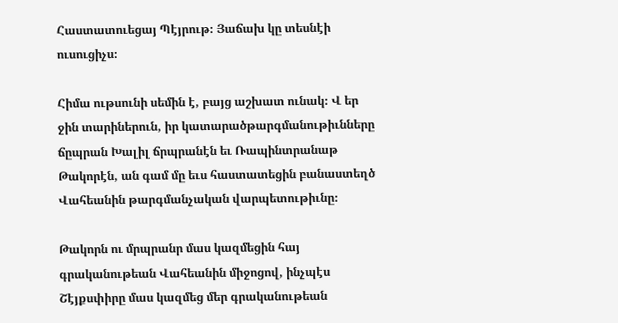Հաստատուեցայ Պէյրութ։ Յաճախ կը տեսնէի ուսուցիչս։

Հիմա ութսունի սեմին է, բայց աշխատ ունակ։ Վ եր ջին տարիներուն, իր կատարածթարգմանութիւնները ճըպրան Խալիլ ճրպրանէն եւ Ռապինտրանաթ Թակորէն, ան գամ մը եւս հաստատեցին բանաստեղծ Վահեանին թարգմանչական վարպետութիւնը։

Թակորն ու մրպրանր մաս կազմեցին հայ գրականութեան Վահեանին միջոցով, ինչպէս Շէյքսփիրը մաս կազմեց մեր գրականութեան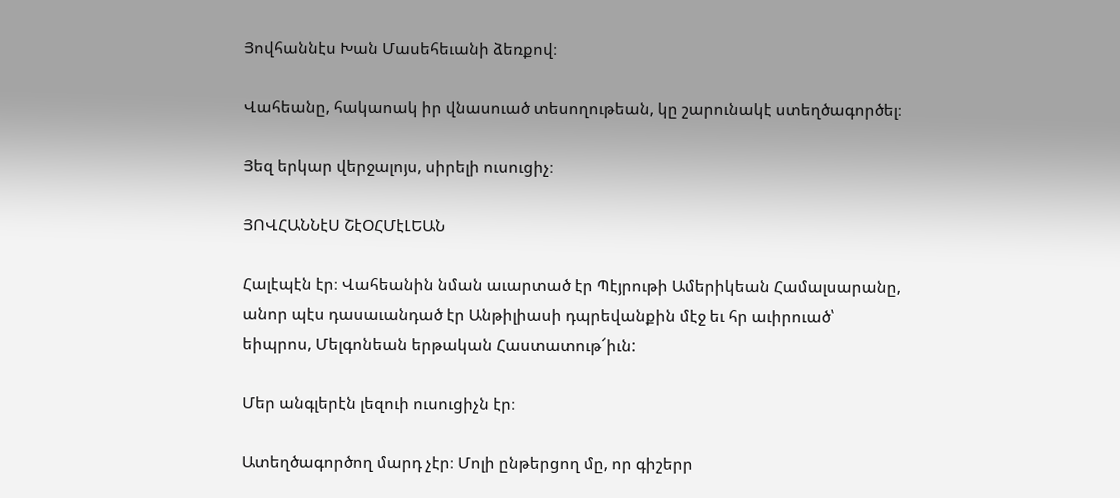Յովհաննէս Խան Մասեհեւանի ձեռքով։

Վահեանը, հակաոակ իր վնասուած տեսողութեան, կը շարունակէ ստեղծագործել։

Յեզ երկար վերջալոյս, սիրելի ուսուցիչ։

ՅՈՎՀԱՆՆէՍ ՇէՕՀՄէԼԵԱՆ

Հալէպէն էր։ Վահեանին նման աւարտած էր Պէյրութի Ամերիկեան Համալսարանը, անոր պէս դասաւանդած էր Անթիլիասի դպրեվանքին մէջ եւ հր աւիրուած՝ եիպրոս, Մելգոնեան երթական Հաստատութ՜իւն:

Մեր անգլերէն լեզուի ուսուցիչն էր։

Ատեղծագործող մարդ չէր։ Մոլի ընթերցող մը, որ գիշերր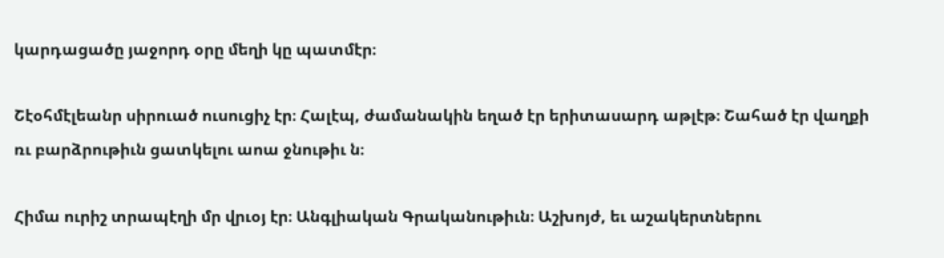կարդացածը յաջորդ օրը մեղի կը պատմէր։

Շէօհմէլեանր սիրուած ուսուցիչ էր։ Հալէպ, ժամանակին եղած էր երիտասարդ աթլէթ։ Շահած էր վաղքի ռւ բարձրութիւն ցատկելու աոա ջնութիւ ն։

Հիմա ուրիշ տրապէղի մր վրւօյ էր։ Անգլիական Գրականութիւն։ Աշխոյժ, եւ աշակերտներու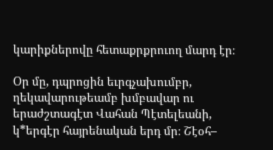կարիքներովը հետաքրքրուող մարդ էր։

Օր մը, դպրոցին եւրգչախումբր, ղեկավարութեամբ խմբավար ու երաժշտագէտ Վահան Պէտելեանի, կ*երգէր հայրենական երդ մր։ Շէօհ–